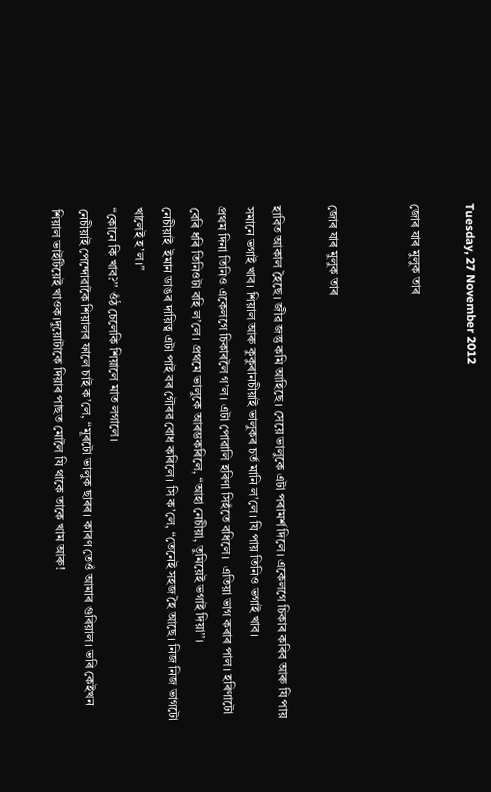Tuesday, 27 November 2012

জোৰ যাৰ মুলুক তাৰ


জোৰ যাৰ মুলুক তাৰ

হাবিত আকাল হৈছে। জীৱ জন্তু কমি আহিছে। সেয়ে ভালুকে এটা পৰামৰ্শ দিলে। একেলগে চিকাৰ কৰিব আৰু যি পায় সমানে ভগাই খাব। শিয়াল আৰু কুকুৰানচীয়াই ভালুকৰ চৰ্ত মানি ল’লে। যি পায় তিনিও ভগাই খাব।
প্ৰথম দিনা তিনিও একেলগে চিকাৰলৈ গ’ল। এটা পোৱালি হৰিণা সিহঁতে বধিলে।  এতিয়া ভাগ কৰাৰ পাল। হৰিণাটো বেৰি ধৰি তিনিওটা বহি ল’লে। প্ৰথমে ভালুকে আৰম্ভকৰিলে, “আহা নেচীয়া, তুমিয়েই ভগাই দিয়া’’।
নেচীয়াই  ইমান ডাঙৰ দায়িত্ব এটা পাই বৰ গৌৰৱ বোধ কৰিলে। সি ক’লে, “তেনেই সহজ হৈ আছে। নিজ নিজ ভাগটো খালেই হ’ল।”
“কোনে কি খাব?’’ ওঁঠ চেলেকি শিয়ালে মাত লগালে।
নেচীয়াই পেন্দোৱাকৈ শিয়ালৰ ফালে চাই ক’লে, “মূৰটো ভালুক ছাৰৰ। কাৰণ তেওঁ আমাৰ গুৰিয়াল। ভৰি কেইখন শিয়াল ভাইটিয়েই খাওক।দুয়োটাকে দিয়াৰ পাছত মোলৈ যি থাকে তাকে খাম আৰু!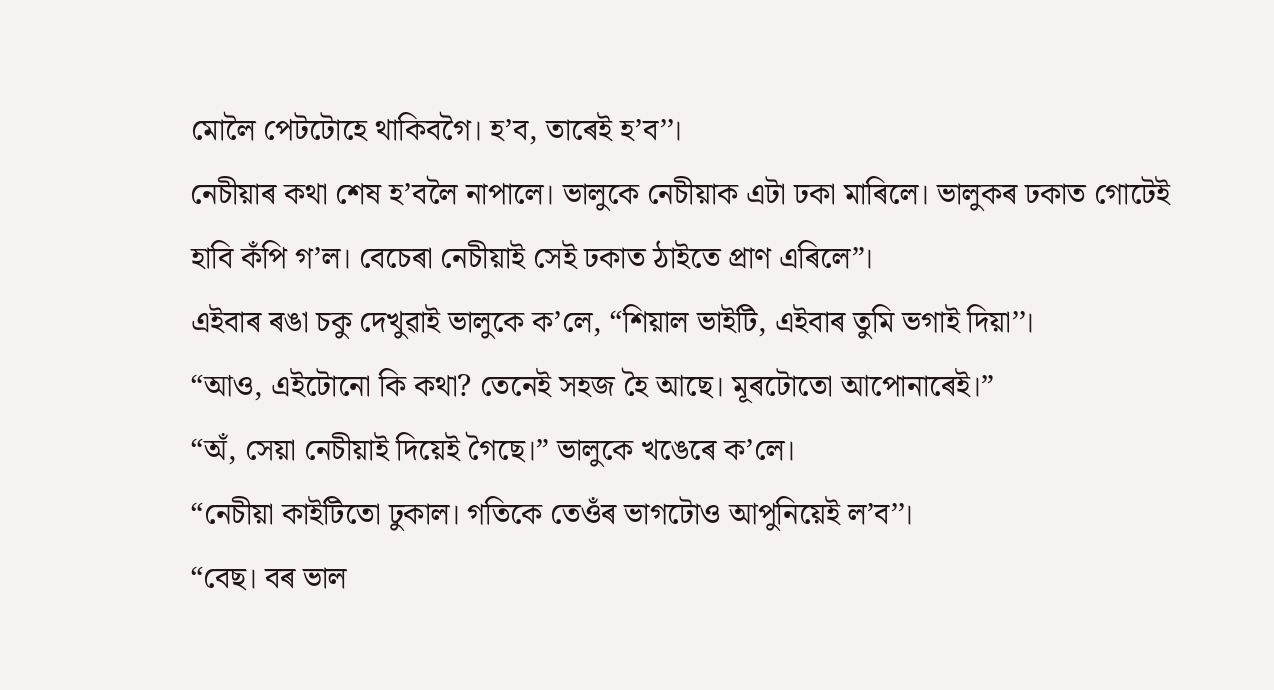মোলৈ পেটটোহে থাকিবগৈ। হ’ব, তাৰেই হ’ব’’।
নেচীয়াৰ কথা শেষ হ’বলৈ নাপালে। ভালুকে নেচীয়াক এটা ঢকা মাৰিলে। ভালুকৰ ঢকাত গোটেই হাবি কঁপি গ’ল। বেচেৰা নেচীয়াই সেই ঢকাত ঠাইতে প্ৰাণ এৰিলে”।
এইবাৰ ৰঙা চকু দেখুৱাই ভালুকে ক’লে, “শিয়াল ভাইটি, এইবাৰ তুমি ভগাই দিয়া’’।
“আও, এইটোনো কি কথা? তেনেই সহজ হৈ আছে। মূৰটোতো আপোনাৰেই।”
“অঁ, সেয়া নেচীয়াই দিয়েই গৈছে।” ভালুকে খঙেৰে ক’লে।
“নেচীয়া কাইটিতো ঢুকাল। গতিকে তেওঁৰ ভাগটোও আপুনিয়েই ল’ব’’।
“বেছ। বৰ ভাল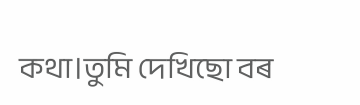কথা।তুমি দেখিছো বৰ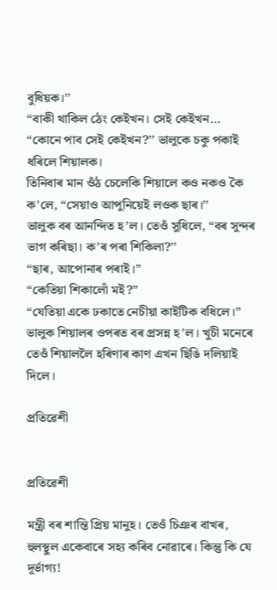বুধিয়ক।’’
“বাকী থাকিল ঠেং কেইখন। সেই কেইখন…
“কোনে পাব সেই কেইখন?’’ ভালুকে চকু পকাই ধৰিলে শিয়ালক।
তিনিবাৰ মান ওঁঠ চেলেকি শিয়ালে কও নকও কৈ ক’লে, “সেয়াও আপুনিয়েই লওক ছাৰ।’’
ভালুক বৰ আনন্দিত হ’ল। তেওঁ সুধিলে, “বৰ সুন্দৰ ভাগ কৰিছা। ক’ৰ পৰা শিকিলা?’’
“ছাৰ, আপোনাৰ পৰাই।”
“কেতিয়া শিকালোঁ মই?”
“যেতিয়া একে ঢকাতে নেচীয়া কাইটিক বধিলে।”
ভালুক শিয়ালৰ ওপৰত বৰ প্ৰসন্ন হ’ল। খুচী মনেৰে তেওঁ শিয়াললৈ হৰিণাৰ কাণ এখন ছিঙি দলিয়াই দিলে।

প্ৰতিৱেশী


প্ৰতিৱেশী

মন্ত্ৰী বৰ শান্তি প্ৰিয় মানুহ। তেওঁ চিঞৰ বাখৰ,  হুলস্থুল একেবাৰে সহ্য কৰিব নোৱাৰে। কিন্তু কি যে দূৰ্ভাগ্য!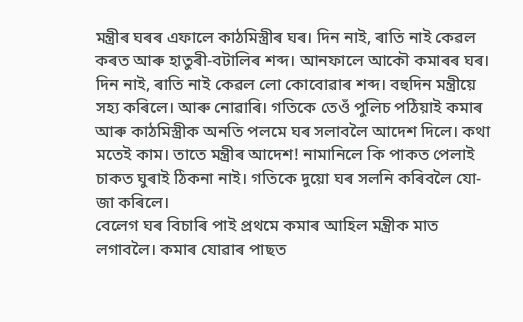মন্ত্ৰীৰ ঘৰৰ এফালে কাঠমিস্ত্ৰীৰ ঘৰ। দিন নাই, ৰাতি নাই কেৱল কৰত আৰু হাতুৰী-বটালিৰ শব্দ। আনফালে আকৌ কমাৰৰ ঘৰ। দিন নাই, ৰাতি নাই কেৱল লো কোবোৱাৰ শব্দ। বহুদিন মন্ত্ৰীয়ে সহ্য কৰিলে। আৰু নোৱাৰি। গতিকে তেওঁ পুলিচ পঠিয়াই কমাৰ আৰু কাঠমিস্ত্ৰীক অনতি পলমে ঘৰ সলাবলৈ আদেশ দিলে। কথা মতেই কাম। তাতে মন্ত্ৰীৰ আদেশ! নামানিলে কি পাকত পেলাই চাকত ঘুৰাই ঠিকনা নাই। গতিকে দুয়ো ঘৰ সলনি কৰিবলৈ যো-জা কৰিলে।
বেলেগ ঘৰ বিচাৰি পাই প্ৰথমে কমাৰ আহিল মন্ত্ৰীক মাত লগাবলৈ। কমাৰ যোৱাৰ পাছত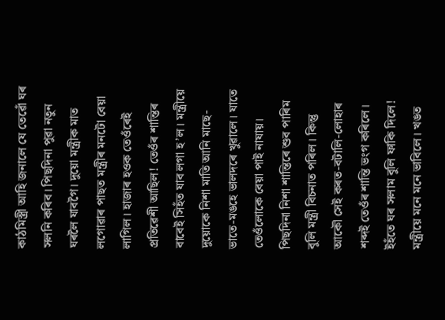কাঠমিস্ত্ৰী আহি জনালে যে তেৱোঁ ঘৰ সলনি কৰিব। পিছদিনা পুৱা নতুন ঘৰলৈ যাবগৈ। দুয়ো মন্ত্ৰীক মাত লগোৱাৰ পাছত মন্ত্ৰীৰ মনটো বেয়া লাগিল। হাজাৰ হওক তেওঁৰেই প্ৰতিৱেশী আছিল! তেওঁৰ শান্তিৰ বাবেই সিহঁত যাব লগা হ’ল। মন্ত্ৰীয়ে দুয়োকে নিশা মাতি আনি মাছে-ভাতে-মঙহে ভালদৰে খুৱালে। যাতে তেওঁলোকে বেয়া পাই নাযায়।
পিছদিনা নিশা শান্তিৰে শুব পাৰিম বুলি মন্ত্ৰী বিচনাত পৰিল। কিন্তু আকৌ সেই কৰত-বটালি-লোহাৰ শব্দই তেওঁৰ শান্তি ভংগ কৰিলে। ইহঁতে ঘৰ সলাম বুলি ফাকি দিলে! মন্ত্ৰীয়ে মনে মনে ভাবিলে। খঙত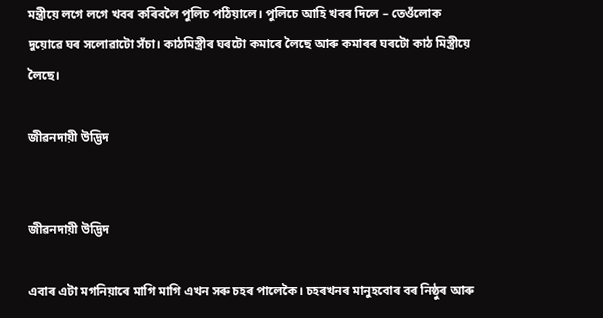মন্ত্ৰীয়ে লগে লগে খবৰ কৰিবলৈ পুলিচ পঠিয়ালে। পুলিচে আহি খবৰ দিলে – তেওঁলোক দুয়োৱে ঘৰ সলোৱাটো সঁচা। কাঠমিস্ত্ৰীৰ ঘৰটো কমাৰে লৈছে আৰু কমাৰৰ ঘৰটো কাঠ মিস্ত্ৰীয়ে লৈছে।

জীৱনদায়ী উদ্ভিদ


জীৱনদায়ী উদ্ভিদ

এবাৰ এটা মগনিয়াৰে মাগি মাগি এখন সৰু চহৰ পালেকৈ। চহৰখনৰ মানুহবোৰ বৰ নিষ্ঠুৰ আৰু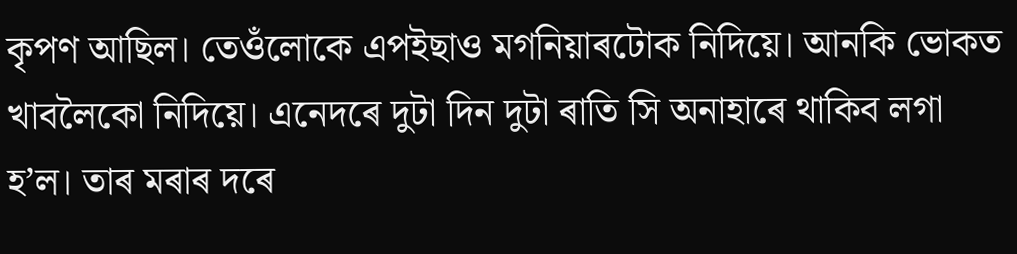কৃপণ আছিল। তেওঁলোকে এপইছাও মগনিয়াৰটোক নিদিয়ে। আনকি ভোকত খাবলৈকো নিদিয়ে। এনেদৰে দুটা দিন দুটা ৰাতি সি অনাহাৰে থাকিব লগা হ’ল। তাৰ মৰাৰ দৰে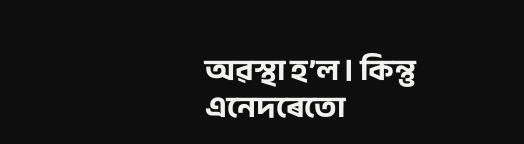অৱস্থা হ’ল। কিন্তু এনেদৰেতো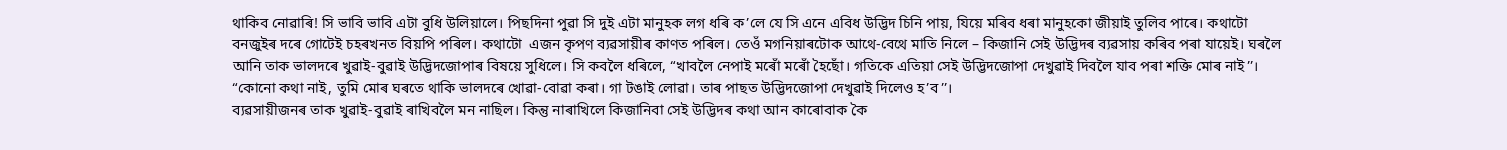থাকিব নোৱাৰি! সি ভাবি ভাবি এটা বুধি উলিয়ালে। পিছদিনা পুৱা সি দুই এটা মানুহক লগ ধৰি ক’লে যে সি এনে এবিধ উদ্ভিদ চিনি পায়, যিয়ে মৰিব ধৰা মানুহকো জীয়াই তুলিব পাৰে। কথাটো বনজুইৰ দৰে গোটেই চহৰখনত বিয়পি পৰিল। কথাটো  এজন কৃপণ ব্যৱসায়ীৰ কাণত পৰিল। তেওঁ মগনিয়াৰটোক আথে-বেথে মাতি নিলে – কিজানি সেই উদ্ভিদৰ ব্যৱসায় কৰিব পৰা যায়েই। ঘৰলৈ আনি তাক ভালদৰে খুৱাই-বুৱাই উদ্ভিদজোপাৰ বিষয়ে সুধিলে। সি কবলৈ ধৰিলে, “খাবলৈ নেপাই মৰোঁ মৰোঁ হৈছোঁ। গতিকে এতিয়া সেই উদ্ভিদজোপা দেখুৱাই দিবলৈ যাব পৰা শক্তি মোৰ নাই’’।
“কোনো কথা নাই, তুমি মোৰ ঘৰতে থাকি ভালদৰে খোৱা-বোৱা কৰা। গা টঙাই লোৱা। তাৰ পাছত উদ্ভিদজোপা দেখুৱাই দিলেও হ’ব’’।
ব্যৱসায়ীজনৰ তাক খুৱাই-বুৱাই ৰাখিবলৈ মন নাছিল। কিন্তু নাৰাখিলে কিজানিবা সেই উদ্ভিদৰ কথা আন কাৰোবাক কৈ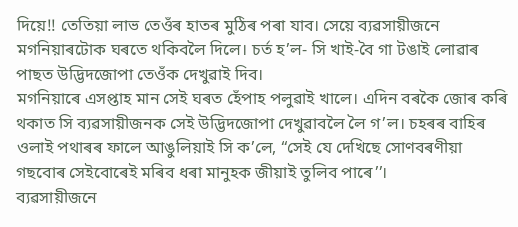দিয়ে!! তেতিয়া লাভ তেওঁৰ হাতৰ মুঠিৰ পৰা যাব। সেয়ে ব্যৱসায়ীজনে মগনিয়াৰটোক ঘৰতে থকিবলৈ দিলে। চৰ্ত হ’ল- সি খাই-বৈ গা টঙাই লোৱাৰ পাছত উদ্ভিদজোপা তেওঁক দেখুৱাই দিব।
মগনিয়াৰে এসপ্তাহ মান সেই ঘৰত হেঁপাহ পলুৱাই খালে। এদিন বৰকৈ জোৰ কৰি থকাত সি ব্যৱসায়ীজনক সেই উদ্ভিদজোপা দেখুৱাবলৈ লৈ গ’ল। চহৰৰ বাহিৰ ওলাই পথাৰৰ ফালে আঙুলিয়াই সি ক’লে, “সেই যে দেখিছে সোণবৰণীয়া গছবোৰ সেইবোৰেই মৰিব ধৰা মানুহক জীয়াই তুলিব পাৰে’’।
ব্যৱসায়ীজনে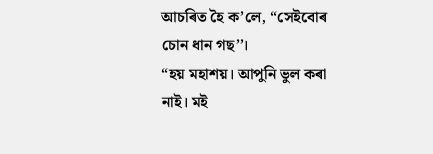আচৰিত হৈ ক’লে, “সেইবোৰ চোন ধান গছ’’।
“হয় মহাশয়। আপুনি ভুল কৰা নাই। মই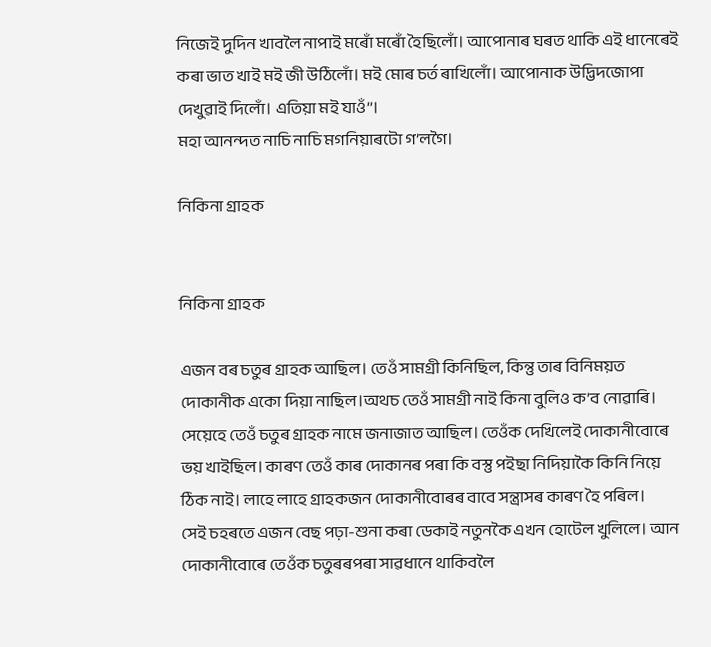নিজেই দুদিন খাবলৈ নাপাই মৰোঁ মৰোঁ হৈছিলোঁ। আপোনাৰ ঘৰত থাকি এই ধানেৰেই কৰা ভাত খাই মই জী উঠিলোঁ। মই মোৰ চৰ্ত ৰাখিলোঁ। আপোনাক উদ্ভিদজোপা দেখুৱাই দিলোঁ। এতিয়া মই যাওঁ’’।
মহা আনন্দত নাচি নাচি মগনিয়াৰটো গ’লগৈ।

নিকিনা গ্ৰাহক


নিকিনা গ্ৰাহক

এজন বৰ চতুৰ গ্ৰাহক আছিল। তেওঁ সামগ্ৰী কিনিছিল, কিন্তু তাৰ বিনিময়ত দোকানীক একো দিয়া নাছিল।অথচ তেওঁ সামগ্ৰী নাই কিনা বুলিও ক’ব নোৱাৰি। সেয়েহে তেওঁ চতুৰ গ্ৰাহক নামে জনাজাত আছিল। তেওঁক দেখিলেই দোকানীবোৰে ভয় খাইছিল। কাৰণ তেওঁ কাৰ দোকানৰ পৰা কি বস্তু পইছা নিদিয়াকৈ কিনি নিয়ে ঠিক নাই। লাহে লাহে গ্ৰাহকজন দোকানীবোৰৰ বাবে সন্ত্ৰাসৰ কাৰণ হৈ পৰিল।
সেই চহৰতে এজন বেছ পঢ়া-শুনা কৰা ডেকাই নতুনকৈ এখন হোটেল খুলিলে। আন দোকানীবোৰে তেওঁক চতুৰৰপৰা সাৱধানে থাকিবলৈ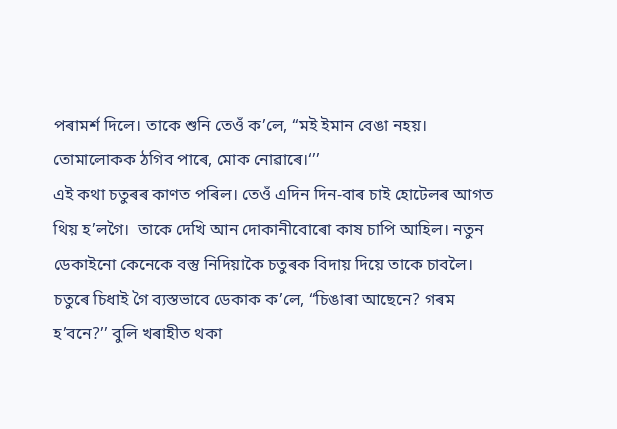পৰামৰ্শ দিলে। তাকে শুনি তেওঁ ক’লে, “মই ইমান বেঙা নহয়। তোমালোকক ঠগিব পাৰে, মোক নোৱাৰে।‘’’
এই কথা চতুৰৰ কাণত পৰিল। তেওঁ এদিন দিন-বাৰ চাই হোটেলৰ আগত থিয় হ’লগৈ।  তাকে দেখি আন দোকানীবোৰো কাষ চাপি আহিল। নতুন ডেকাইনো কেনেকে বস্তু নিদিয়াকৈ চতুৰক বিদায় দিয়ে তাকে চাবলৈ।
চতুৰে চিধাই গৈ ব্যস্তভাবে ডেকাক ক’লে, “চিঙাৰা আছেনে? গৰম হ’বনে?’’ বুলি খৰাহীত থকা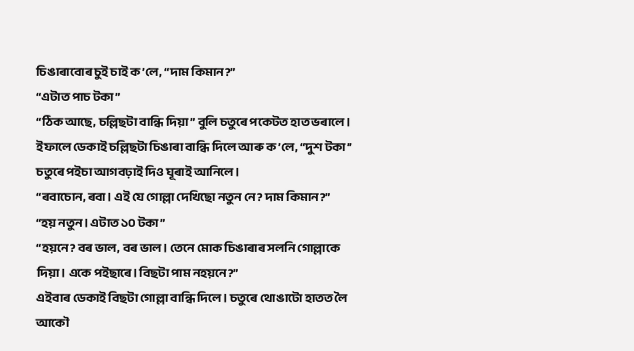চিঙাৰাবোৰ চুই চাই ক’লে, “দাম কিমান?”
“এটাত পাচ টকা”
“ঠিক আছে, চল্লিছটা বান্ধি দিয়া” বুলি চতুৰে পকেটত হাত ভৰালে।
ইফালে ডেকাই চল্লিছটা চিঙাৰা বান্ধি দিলে আৰু ক’লে, “দুশ টকা’’
চতুৰে পইচা আগবঢ়াই দিও ঘূৰাই আনিলে।
“ৰবাচোন, ৰবা। এই যে গোল্লা দেখিছো নতুন নে? দাম কিমান?”
“হয় নতুন। এটাত ১০ টকা”
“হয়নে? বৰ ভাল, বৰ ভাল। তেনে মোক চিঙাৰাৰ সলনি গোল্লাকে দিয়া। একে পইছাৰে। বিছটা পাম নহয়নে?”
এইবাৰ ডেকাই বিছটা গোল্লা বান্ধি দিলে। চতুৰে থোঙাটো হাতত লৈ আকৌ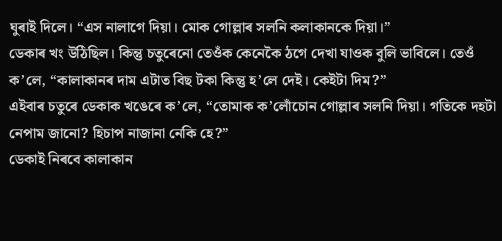ঘুৰাই দিলে। “এস নালাগে দিয়া। মোক গোল্লাৰ সলনি কলাকানকে দিয়া।”
ডেকাৰ খং উঠিছিল। কিন্তু চতুৰেনো তেওঁক কেনেকৈ ঠগে দেখা যাওক বুলি ভাবিলে। তেওঁ ক’লে, “কালাকানৰ দাম এটাত বিছ টকা কিন্তু হ’লে দেই। কেইটা দিম?”
এইবাৰ চতুৰে ডেকাক খঙেৰে ক’লে, “তোমাক ক’লোঁচোন গোল্লাৰ সলনি দিয়া। গতিকে দহটা নেপাম জানো? হিচাপ নাজানা নেকি হে?”
ডেকাই নিৰবে কালাকান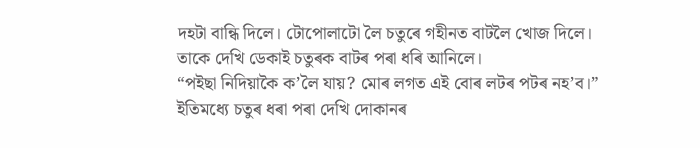দহটা বান্ধি দিলে। টোপোলাটো লৈ চতুৰে গহীনত বাটলৈ খোজ দিলে। তাকে দেখি ডেকাই চতুৰক বাটৰ পৰা ধৰি আনিলে।
“পইছা নিদিয়াকৈ ক’লৈ যায়? মোৰ লগত এই বোৰ লটৰ পটৰ নহ’ব।”
ইতিমধ্যে চতুৰ ধৰা পৰা দেখি দোকানৰ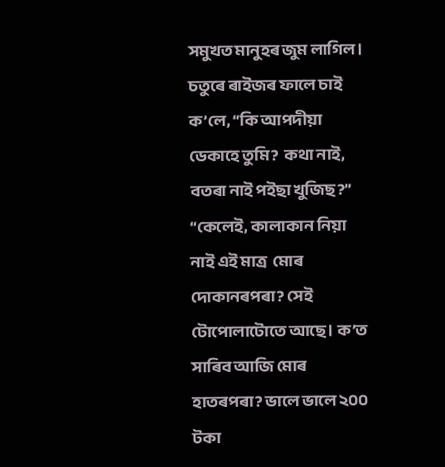সমুখত মানুহৰ জুম লাগিল। চতুৰে ৰাইজৰ ফালে চাই ক’লে, “কি আপদীয়া ডেকাহে তুমি?  কথা নাই, বতৰা নাই পইছা খুজিছ?”
“কেলেই, কালাকান নিয়া নাই এই মাত্ৰ  মোৰ দোকানৰপৰা? সেই টোপোলাটোতে আছে। ক’ত সাৰিব আজি মোৰ হাতৰপৰা? ভালে ভালে ২০০ টকা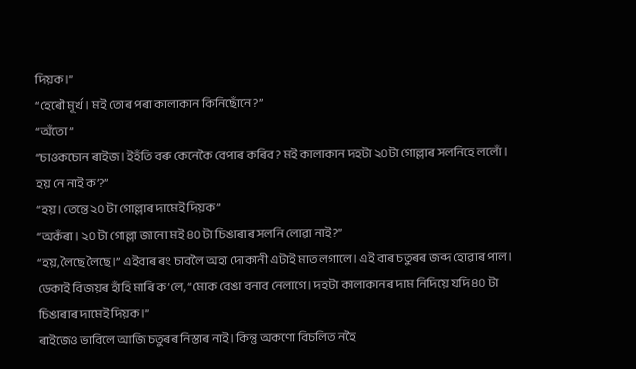দিয়ক।”
“হেৰৌ মূৰ্খ। মই তোৰ পৰা কালাকান কিনিছোঁনে?”
“অঁতো”
“চাওকচোন ৰাইজ। ইহঁতি বৰু কেনেকৈ বেপাৰ কৰিব? মই কালাকান দহটা ২০টা গোল্লাৰ সলনিহে ললোঁ। হয় নে নাই ক’?”
“হয়। তেন্তে ২০ টা গোল্লাৰ দামেই দিয়ক”
“অকঁৰা। ২০ টা গোল্লা জানো মই ৪০ টা চিঙাৰাৰ সলনি লোৱা নাই?”
“হয়, লৈছে লৈছে।” এইবাৰ ৰং চাবলৈ অহা দোকানী এটাই মাত লগালে। এই বাৰ চতুৰৰ জব্দ হোৱাৰ পাল। ডেকাই বিজয়ৰ হাঁহি মাৰি ক’লে, “মোক বেঙা বনাব নেলাগে। দহটা কালাকানৰ দাম নিদিয়ে যদি ৪০ টা চিঙাৰাৰ দামেই দিয়ক।”
ৰাইজেও ভাবিলে আজি চতুৰৰ নিস্তাৰ নাই। কিন্তু অকণো বিচলিত নহৈ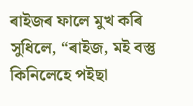ৰাইজৰ ফালে মুখ কৰি সুধিলে, “ৰাইজ, মই বস্তু কিনিলেহে পইছা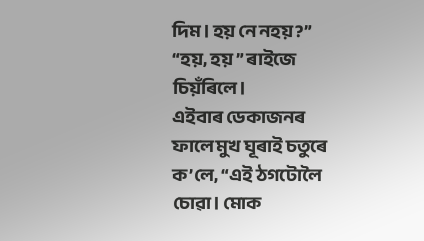দিম। হয় নে নহয়?”
“হয়, হয় ” ৰাইজে চিয়ঁৰিলে।
এইবাৰ ডেকাজনৰ ফালে মুখ ঘূৰাই চতুৰে ক’লে, “এই ঠগটোলৈ চোৱা। মোক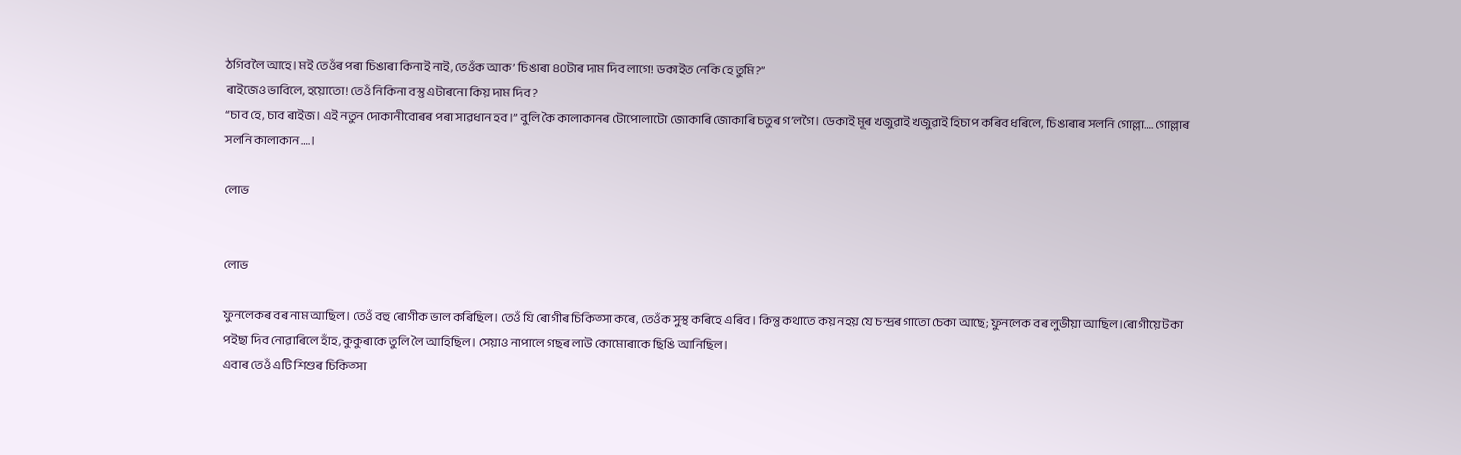ঠগিবলৈ আহে। মই তেওঁৰ পৰা চিঙাৰা কিনাই নাই, তেওঁক আক’ চিঙাৰা ৪০টাৰ দাম দিব লাগে! ডকাইত নেকি হে তুমি?”
ৰাইজেও ভাবিলে, হয়োতো! তেওঁ নিকিনা বস্তু এটাৰনো কিয় দাম দিব?
“চাব হে, চাব ৰাইজ। এই নতুন দোকানীবোৰৰ পৰা সাৱধান হব।” বুলি কৈ কালাকানৰ টোপোলাটো জোকাৰি জোকাৰি চতুৰ গ’লগৈ। ডেকাই মূৰ খজুৱাই খজুৱাই হিচাপ কৰিব ধৰিলে, চিঙাৰাৰ সলনি গোল্লা…. গোল্লাৰ সলনি কালাকান….।

লোভ


লোভ

ফুনলেকৰ বৰ নাম আছিল। তেওঁ বহু ৰোগীক ভাল কৰিছিল। তেওঁ যি ৰোগীৰ চিকিত্সা কৰে, তেওঁক সুস্থ কৰিহে এৰিব। কিন্তু কথাতে কয় নহয় যে চন্দ্ৰৰ গাতো চেকা আছে; ফুনলেক বৰ লুভীয়া আছিল।ৰোগীয়ে টকা পইছা দিব নোৱাৰিলে হাঁহ, কুকুৰাকে তুলি লৈ আহিছিল। সেয়াও নাপালে গছৰ লাউ কোমোৰাকে ছিঙি আনিছিল।
এবাৰ তেওঁ এটি শিশুৰ চিকিত্সা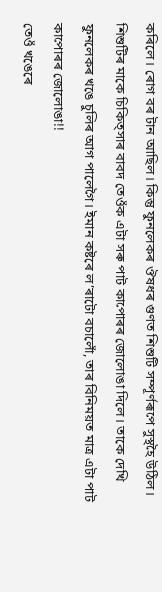কৰিলে। ৰোগ বৰ টান আছিল। কিন্তু ফুনলেকৰ ঔষধৰ গুণত শিশুটি সম্পূৰ্ণৰূপে সুস্থহৈ উঠিল। শিশুটিৰ মাকে চিকিত্সাৰ বাবদ তেওঁক এটা সৰু পাট কাপোৰৰ জোলোঙা দিলে। তাকে দেখি ফুনলেকৰ খঙে চুলিৰ আগ পালেগৈ। ইমান কষ্টৰে ল’ৰাটো বচালোঁ, তাৰ বিনিময়ত মাত্ৰ এটা পাট কাপোৰৰ জোলোঙা!!
তেওঁ খঙেৰে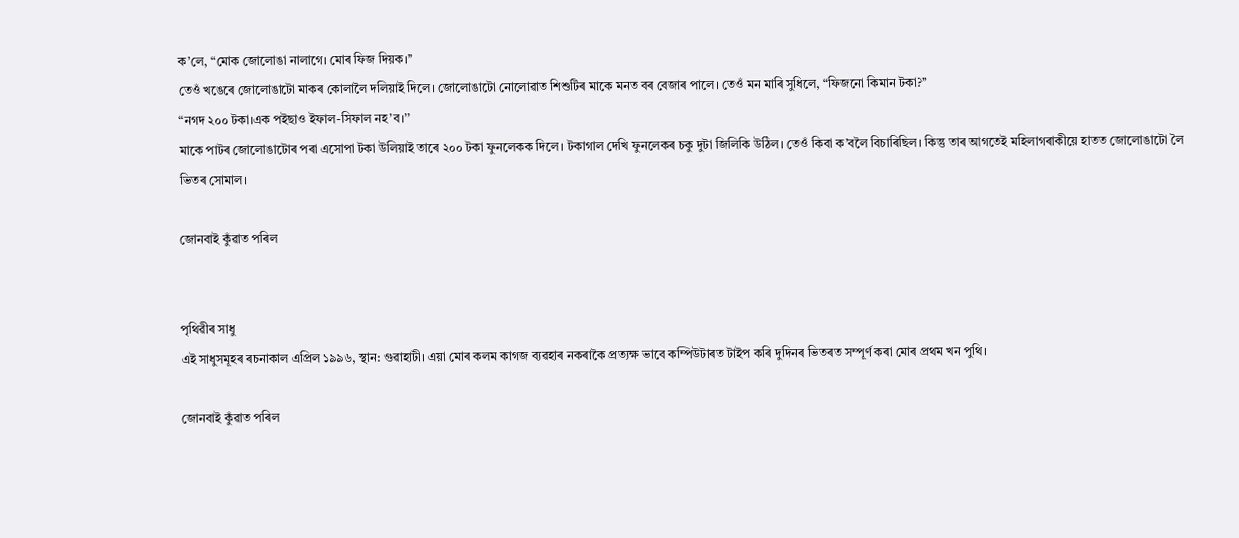ক’লে, “মোক জোলোঙা নালাগে। মোৰ ফিজ দিয়ক।’’
তেওঁ খঙেৰে জোলোঙাটো মাকৰ কোলালৈ দলিয়াই দিলে। জোলোঙাটো নোলোৱাত শিশুটিৰ মাকে মনত বৰ বেজাৰ পালে। তেওঁ মন মাৰি সুধিলে, “ফিজনো কিমান টকা?’’
“নগদ ২০০ টকা।এক পইছাও ইফাল-সিফাল নহ’ব।’’
মাকে পাটৰ জোলোঙাটোৰ পৰা এসোপা টকা উলিয়াই তাৰে ২০০ টকা ফুনলেকক দিলে। টকাগাল দেখি ফুনলেকৰ চকু দুটা জিলিকি উঠিল। তেওঁ কিবা ক’বলৈ বিচাৰিছিল। কিন্তু তাৰ আগতেই মহিলাগৰাকীয়ে হাতত জোলোঙাটো লৈ ভিতৰ সোমাল।

জোনবাই কুঁৱাত পৰিল


পৃথিৱীৰ সাধু
এই সাধুসমূহৰ ৰচনাকাল এপ্ৰিল ১৯৯৬, স্থান: গুৱাহাটী। এয়া মোৰ কলম কাগজ ব্যৱহাৰ নকৰাকৈ প্ৰত্যক্ষ ভাবে কম্পিউটাৰত টাইপ কৰি দুদিনৰ ভিতৰত সম্পূৰ্ণ কৰা মোৰ প্ৰথম খন পুথি।

জোনবাই কুঁৱাত পৰিল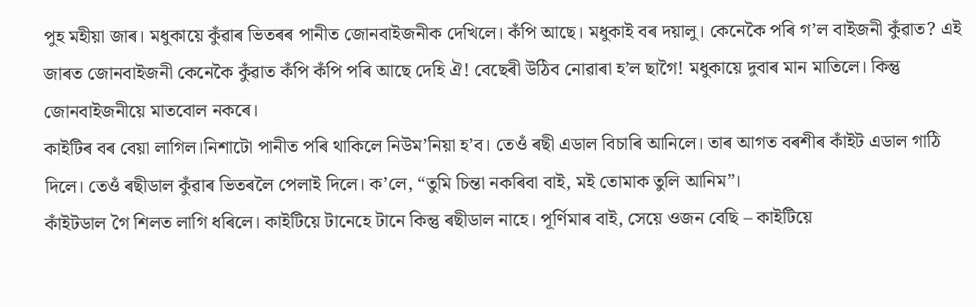পুহ মহীয়া জাৰ। মধুকায়ে কুঁৱাৰ ভিতৰৰ পানীত জোনবাইজনীক দেখিলে। কঁপি আছে। মধুকাই বৰ দয়ালু। কেনেকৈ পৰি গ’ল বাইজনী কুঁৱাত? এই জাৰত জোনবাইজনী কেনেকৈ কুঁৱাত কঁপি কঁপি পৰি আছে দেহি ঐ! বেছেৰী উঠিব নোৱাৰা হ’ল ছাগৈ! মধুকায়ে দুবাৰ মান মাতিলে। কিন্তু জোনবাইজনীয়ে মাতবোল নকৰে।
কাইটিৰ বৰ বেয়া লাগিল।নিশাটো পানীত পৰি থাকিলে নিউম’নিয়া হ’ব। তেওঁ ৰছী এডাল বিচাৰি আনিলে। তাৰ আগত বৰশীৰ কাঁইট এডাল গাঠি দিলে। তেওঁ ৰছীডাল কুঁৱাৰ ভিতৰলৈ পেলাই দিলে। ক’লে, “তুমি চিন্তা নকৰিবা বাই, মই তোমাক তুলি আনিম”।
কাঁইটডাল গৈ শিলত লাগি ধৰিলে। কাইটিয়ে টানেহে টানে কিন্তু ৰছীডাল নাহে। পূৰ্ণিমাৰ বাই, সেয়ে ওজন বেছি – কাইটিয়ে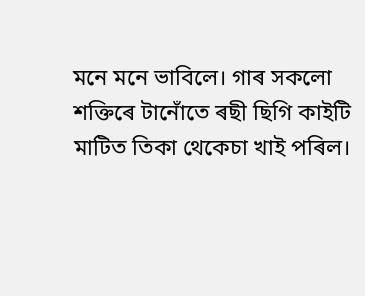মনে মনে ভাবিলে। গাৰ সকলো শক্তিৰে টানোঁতে ৰছী ছিগি কাইটি মাটিত তিকা থেকেচা খাই পৰিল।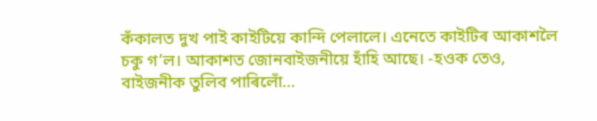কঁকালত দুখ পাই কাইটিয়ে কান্দি পেলালে। এনেতে কাইটিৰ আকাশলৈ চকু গ’ল। আকাশত জোনবাইজনীয়ে হাঁহি আছে। -হওক তেও, বাইজনীক তুলিব পাৰিলোঁ…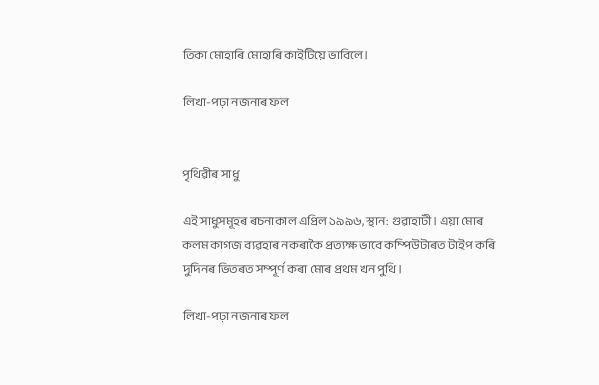তিকা মোহাৰি মোহাৰি কাইটিয়ে ভাবিলে।

লিখা-পঢ়া নজনাৰ ফল


পৃথিৱীৰ সাধু

এই সাধুসমূহৰ ৰচনাকাল এপ্ৰিল ১৯৯৬, স্থান: গুৱাহাটী। এয়া মোৰ কলম কাগজ ব্যৱহাৰ নকৰাকৈ প্ৰত্যক্ষ ভাবে কম্পিউটাৰত টাইপ কৰি দুদিনৰ ভিতৰত সম্পূৰ্ণ কৰা মোৰ প্ৰথম খন পুথি।

লিখা-পঢ়া নজনাৰ ফল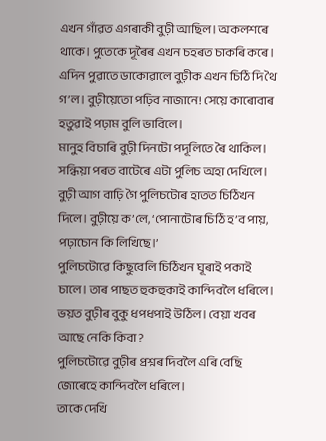এখন গাঁৱত এগৰাকী বুঢ়ী আছিল। অকলশৰে থাকে। পুতেকে দূৰৈৰ এখন চহৰত চাকৰি কৰে। এদিন পুৱাতে ডাকোৱালে বুঢ়ীক এখন চিঠি দি থৈ গ’ল। বুঢ়ীয়েতো পঢ়িব নাজানে! সেয়ে কাৰোবাৰ হতুৱাই পঢ়াম বুলি ভাবিলে।
মানুহ বিচাৰি বুঢ়ী দিনটো পদূলিতে ৰৈ থাকিল। সন্ধিয়া পৰত বাটেৰে এটা পুলিচ অহা দেখিলে। বুঢ়ী আগ বাঢ়ি গৈ পুলিচটোৰ হাতত চিঠিখন দিলে। বুঢ়ীয়ে ক’লে, ‘পোনাটোৰ চিঠি হ’ব পায়, পঢ়াচোন কি লিখিছে।’
পুলিচটোৱে কিছুবেলি চিঠিখন ঘূৰাই পকাই চালে। তাৰ পাছত হুকহুকাই কান্দিবলৈ ধৰিলে।
ভয়ত বুঢ়ীৰ বুকু ধপধপাই উঠিল। বেয়া খবৰ আছে নেকি কিবা?
পুলিচটোৱে বুঢ়ীৰ প্ৰশ্নৰ দিবলৈ এৰি বেছি জোৰেহে কান্দিবলৈ ধৰিলে।
তাকে দেখি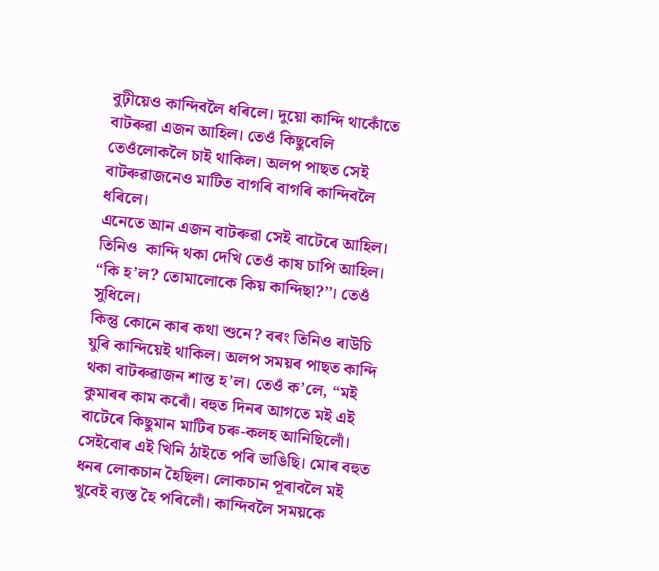বুঢ়ীয়েও কান্দিবলৈ ধৰিলে। দুয়ো কান্দি থাকোঁতে বাটৰুৱা এজন আহিল। তেওঁ কিছুবেলি তেওঁলোকলৈ চাই থাকিল। অলপ পাছত সেই বাটৰুৱাজনেও মাটিত বাগৰি বাগৰি কান্দিবলৈ ধৰিলে।
এনেতে আন এজন বাটৰুৱা সেই বাটেৰে আহিল। তিনিও  কান্দি থকা দেখি তেওঁ কাষ চাপি আহিল। “কি হ’ল? তোমালোকে কিয় কান্দিছা?’’। তেওঁ সুধিলে।
কিন্তু কোনে কাৰ কথা শুনে? বৰং তিনিও ৰাউচি যুৰি কান্দিয়েই থাকিল। অলপ সময়ৰ পাছত কান্দি থকা বাটৰুৱাজন শান্ত হ’ল। তেওঁ ক’লে, “মই কুমাৰৰ কাম কৰোঁ। বহুত দিনৰ আগতে মই এই বাটেৰে কিছুমান মাটিৰ চৰু-কলহ আনিছিলোঁ। সেইবোৰ এই খিনি ঠাইতে পৰি ভাঙিছি। মোৰ বহুত ধনৰ লোকচান হৈছিল। লোকচান পূৰাবলৈ মই খুবেই ব্যস্ত হৈ পৰিলোঁ। কান্দিবলৈ সময়কে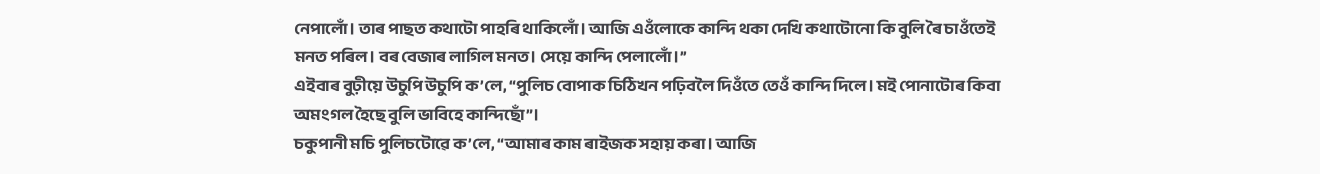নেপালোঁ। তাৰ পাছত কথাটো পাহৰি থাকিলোঁ। আজি এওঁলোকে কান্দি থকা দেখি কথাটোনো কি বুলি ৰৈ চাওঁতেই মনত পৰিল। বৰ বেজাৰ লাগিল মনত। সেয়ে কান্দি পেলালোঁ।’’
এইবাৰ বুঢ়ীয়ে উচুপি উচুপি ক’লে, “পুলিচ বোপাক চিঠিখন পঢ়িবলৈ দিওঁতে তেওঁ কান্দি দিলে। মই পোনাটোৰ কিবা অমংগল হৈছে বুলি ভাবিহে কান্দিছোঁ”।
চকুপানী মচি পুলিচটোৱে ক’লে, “আমাৰ কাম ৰাইজক সহায় কৰা। আজি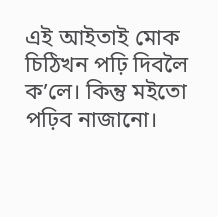এই আইতাই মোক চিঠিখন পঢ়ি দিবলৈ ক’লে। কিন্তু মইতো পঢ়িব নাজানো।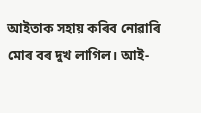আইতাক সহায় কৰিব নোৱাৰি মোৰ বৰ দুখ লাগিল। আই-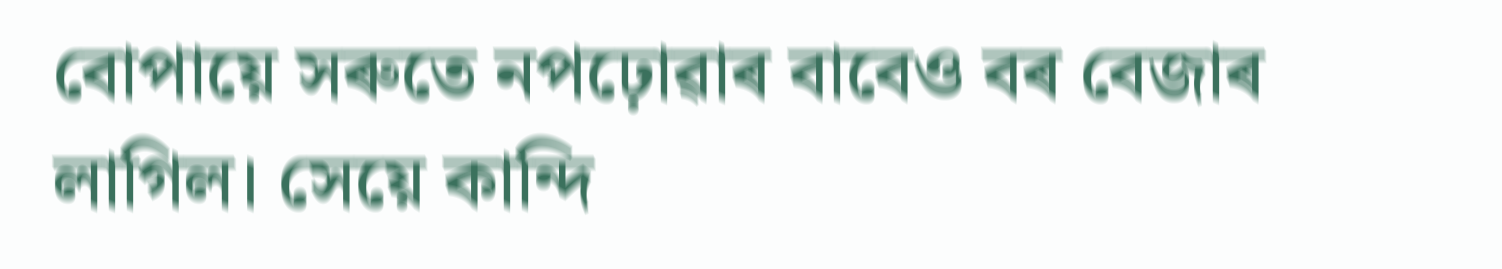বোপায়ে সৰুতে নপঢ়োৱাৰ বাবেও বৰ বেজাৰ লাগিল। সেয়ে কান্দি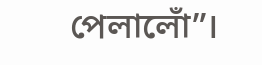পেলালোঁ”।